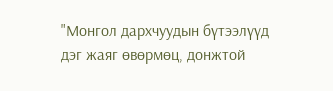"Монгол дархчуудын бүтээлүүд дэг жаяг өвөрмөц, донжтой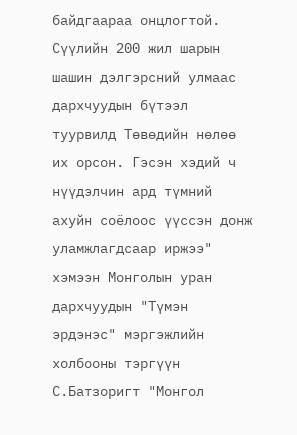байдгаараа онцлогтой.
Сүүлийн 200 жил шарын шашин дэлгэрсний улмаас дархчуудын бүтээл туурвилд Төвөдийн нөлөө их орсон. Гэсэн хэдий ч нүүдэлчин ард түмний ахуйн соёлоос үүссэн донж уламжлагдсаар иржээ" хэмээн Монголын уран дархчуудын "Түмэн эрдэнэс" мэргэжлийн холбооны тэргүүн С.Батзоригт "Монгол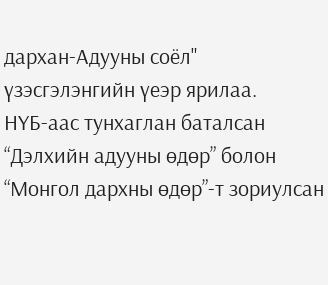дархан-Адууны соёл" үзэсгэлэнгийн үеэр ярилаа.
НҮБ-аас тунхаглан баталсан “Дэлхийн адууны өдөр” болон “Монгол дархны өдөр”-т зориулсан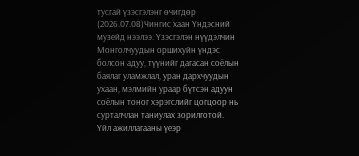тусгай үзэсгэлэнг өчигдөр (2026.07.08)Чингис хаан Үндэсний музейд нээлээ. Үзэсгэлэн нүүдэлчин Монголчуудын оршихуйн үндэс болсон адуу, түүнийг дагасан соёлын баялаг уламжлал, уран дархчуудын ухаан, мэлмийн ураар бүтсэн адуун соёлын тоног хэрэгслийг цогцоор нь сурталчлан таниулах зорилготой.
Үйл ажиллагааны үеэр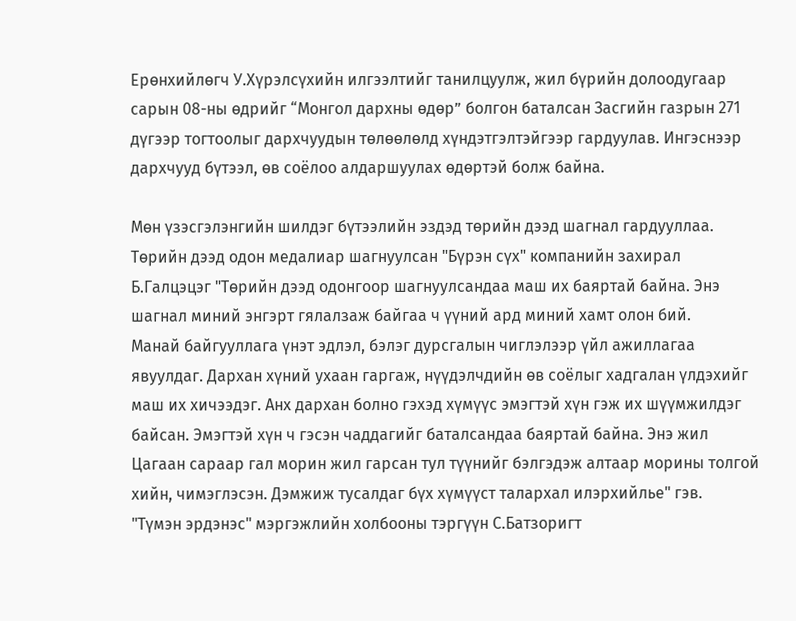Ерөнхийлөгч У.Хүрэлсүхийн илгээлтийг танилцуулж, жил бүрийн долоодугаар сарын 08-ны өдрийг “Монгол дархны өдөр” болгон баталсан Засгийн газрын 271 дүгээр тогтоолыг дархчуудын төлөөлөлд хүндэтгэлтэйгээр гардуулав. Ингэснээр дархчууд бүтээл, өв соёлоо алдаршуулах өдөртэй болж байна.

Мөн үзэсгэлэнгийн шилдэг бүтээлийн эздэд төрийн дээд шагнал гардууллаа. Төрийн дээд одон медалиар шагнуулсан "Бүрэн сүх" компанийн захирал Б.Галцэцэг "Төрийн дээд одонгоор шагнуулсандаа маш их баяртай байна. Энэ шагнал миний энгэрт гялалзаж байгаа ч үүний ард миний хамт олон бий.
Манай байгууллага үнэт эдлэл, бэлэг дурсгалын чиглэлээр үйл ажиллагаа явуулдаг. Дархан хүний ухаан гаргаж, нүүдэлчдийн өв соёлыг хадгалан үлдэхийг маш их хичээдэг. Анх дархан болно гэхэд хүмүүс эмэгтэй хүн гэж их шүүмжилдэг байсан. Эмэгтэй хүн ч гэсэн чаддагийг баталсандаа баяртай байна. Энэ жил Цагаан сараар гал морин жил гарсан тул түүнийг бэлгэдэж алтаар морины толгой хийн, чимэглэсэн. Дэмжиж тусалдаг бүх хүмүүст талархал илэрхийлье" гэв.
"Түмэн эрдэнэс" мэргэжлийн холбооны тэргүүн С.Батзоригт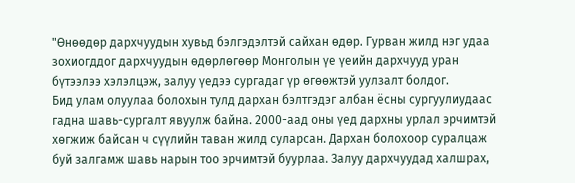"Өнөөдөр дархчуудын хувьд бэлгэдэлтэй сайхан өдөр. Гурван жилд нэг удаа зохиогддог дархчуудын өдөрлөгөөр Монголын үе үеийн дархчууд уран бүтээлээ хэлэлцэж, залуу үедээ сургадаг үр өгөөжтэй уулзалт болдог.
Бид улам олуулаа болохын тулд дархан бэлтгэдэг албан ёсны сургуулиудаас гадна шавь-сургалт явуулж байна. 2000-аад оны үед дархны урлал эрчимтэй хөгжиж байсан ч сүүлийн таван жилд суларсан. Дархан болохоор суралцаж буй залгамж шавь нарын тоо эрчимтэй буурлаа. Залуу дархчуудад халшрах,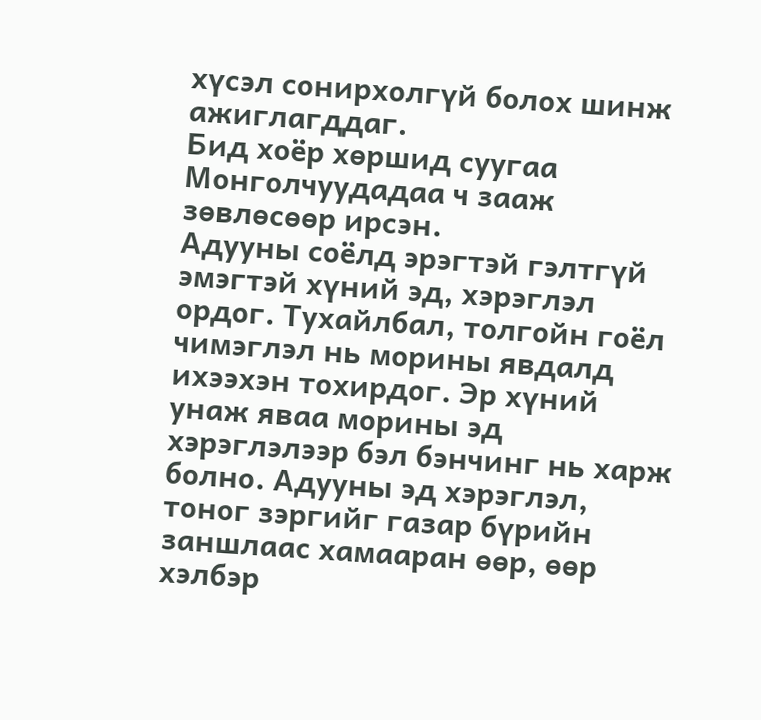хүсэл сонирхолгүй болох шинж ажиглагддаг.
Бид хоёр хөршид суугаа Монголчуудадаа ч зааж зөвлөсөөр ирсэн.
Адууны соёлд эрэгтэй гэлтгүй эмэгтэй хүний эд, хэрэглэл ордог. Тухайлбал, толгойн гоёл чимэглэл нь морины явдалд ихээхэн тохирдог. Эр хүний унаж яваа морины эд хэрэглэлээр бэл бэнчинг нь харж болно. Адууны эд хэрэглэл, тоног зэргийг газар бүрийн заншлаас хамааран өөр, өөр хэлбэр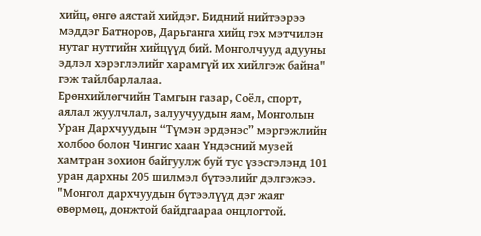хийц, өнгө аястай хийдэг. Бидний нийтээрээ мэддэг Батноров, Дарьганга хийц гэх мэтчилэн нутаг нутгийн хийцүүд бий. Монголчууд адууны эдлэл хэрэглэлийг харамгүй их хийлгэж байна" гэж тайлбарлалаа.
Ерөнхийлөгчийн Тамгын газар, Соёл, спорт, аялал жуулчлал, залуучуудын яам, Монголын Уран Дархчуудын “Түмэн эрдэнэс” мэргэжлийн холбоо болон Чингис хаан Үндэсний музей хамтран зохион байгуулж буй тус үзэсгэлэнд 101 уран дархны 205 шилмэл бүтээлийг дэлгэжээ.
"Монгол дархчуудын бүтээлүүд дэг жаяг өвөрмөц, донжтой байдгаараа онцлогтой.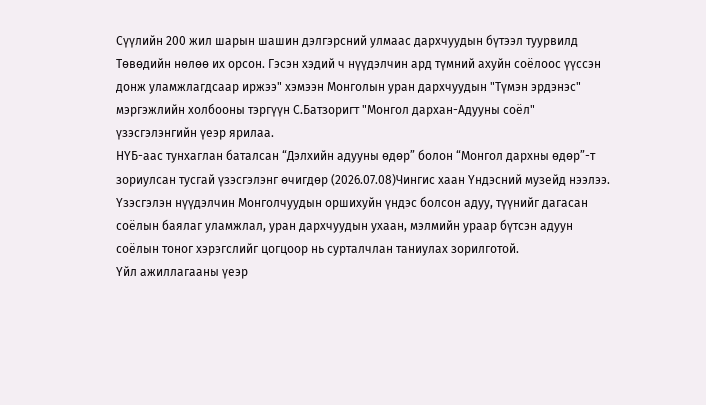Сүүлийн 200 жил шарын шашин дэлгэрсний улмаас дархчуудын бүтээл туурвилд Төвөдийн нөлөө их орсон. Гэсэн хэдий ч нүүдэлчин ард түмний ахуйн соёлоос үүссэн донж уламжлагдсаар иржээ" хэмээн Монголын уран дархчуудын "Түмэн эрдэнэс" мэргэжлийн холбооны тэргүүн С.Батзоригт "Монгол дархан-Адууны соёл" үзэсгэлэнгийн үеэр ярилаа.
НҮБ-аас тунхаглан баталсан “Дэлхийн адууны өдөр” болон “Монгол дархны өдөр”-т зориулсан тусгай үзэсгэлэнг өчигдөр (2026.07.08)Чингис хаан Үндэсний музейд нээлээ. Үзэсгэлэн нүүдэлчин Монголчуудын оршихуйн үндэс болсон адуу, түүнийг дагасан соёлын баялаг уламжлал, уран дархчуудын ухаан, мэлмийн ураар бүтсэн адуун соёлын тоног хэрэгслийг цогцоор нь сурталчлан таниулах зорилготой.
Үйл ажиллагааны үеэр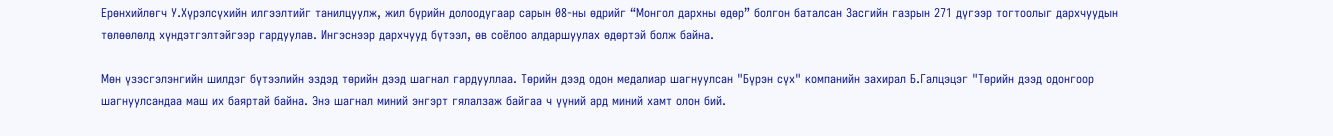Ерөнхийлөгч У.Хүрэлсүхийн илгээлтийг танилцуулж, жил бүрийн долоодугаар сарын 08-ны өдрийг “Монгол дархны өдөр” болгон баталсан Засгийн газрын 271 дүгээр тогтоолыг дархчуудын төлөөлөлд хүндэтгэлтэйгээр гардуулав. Ингэснээр дархчууд бүтээл, өв соёлоо алдаршуулах өдөртэй болж байна.

Мөн үзэсгэлэнгийн шилдэг бүтээлийн эздэд төрийн дээд шагнал гардууллаа. Төрийн дээд одон медалиар шагнуулсан "Бүрэн сүх" компанийн захирал Б.Галцэцэг "Төрийн дээд одонгоор шагнуулсандаа маш их баяртай байна. Энэ шагнал миний энгэрт гялалзаж байгаа ч үүний ард миний хамт олон бий.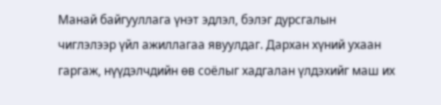Манай байгууллага үнэт эдлэл, бэлэг дурсгалын чиглэлээр үйл ажиллагаа явуулдаг. Дархан хүний ухаан гаргаж, нүүдэлчдийн өв соёлыг хадгалан үлдэхийг маш их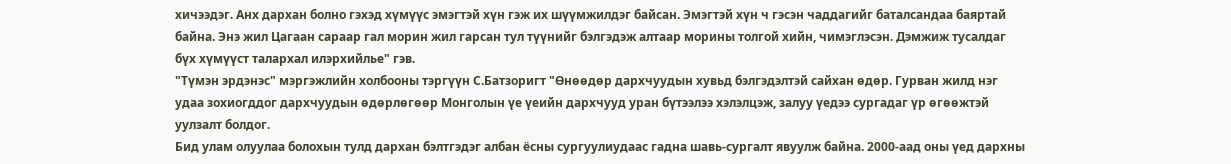хичээдэг. Анх дархан болно гэхэд хүмүүс эмэгтэй хүн гэж их шүүмжилдэг байсан. Эмэгтэй хүн ч гэсэн чаддагийг баталсандаа баяртай байна. Энэ жил Цагаан сараар гал морин жил гарсан тул түүнийг бэлгэдэж алтаар морины толгой хийн, чимэглэсэн. Дэмжиж тусалдаг бүх хүмүүст талархал илэрхийлье" гэв.
"Түмэн эрдэнэс" мэргэжлийн холбооны тэргүүн С.Батзоригт "Өнөөдөр дархчуудын хувьд бэлгэдэлтэй сайхан өдөр. Гурван жилд нэг удаа зохиогддог дархчуудын өдөрлөгөөр Монголын үе үеийн дархчууд уран бүтээлээ хэлэлцэж, залуу үедээ сургадаг үр өгөөжтэй уулзалт болдог.
Бид улам олуулаа болохын тулд дархан бэлтгэдэг албан ёсны сургуулиудаас гадна шавь-сургалт явуулж байна. 2000-аад оны үед дархны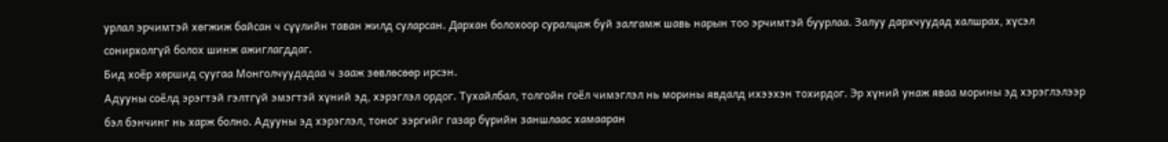урлал эрчимтэй хөгжиж байсан ч сүүлийн таван жилд суларсан. Дархан болохоор суралцаж буй залгамж шавь нарын тоо эрчимтэй буурлаа. Залуу дархчуудад халшрах, хүсэл сонирхолгүй болох шинж ажиглагддаг.
Бид хоёр хөршид суугаа Монголчуудадаа ч зааж зөвлөсөөр ирсэн.
Адууны соёлд эрэгтэй гэлтгүй эмэгтэй хүний эд, хэрэглэл ордог. Тухайлбал, толгойн гоёл чимэглэл нь морины явдалд ихээхэн тохирдог. Эр хүний унаж яваа морины эд хэрэглэлээр бэл бэнчинг нь харж болно. Адууны эд хэрэглэл, тоног зэргийг газар бүрийн заншлаас хамааран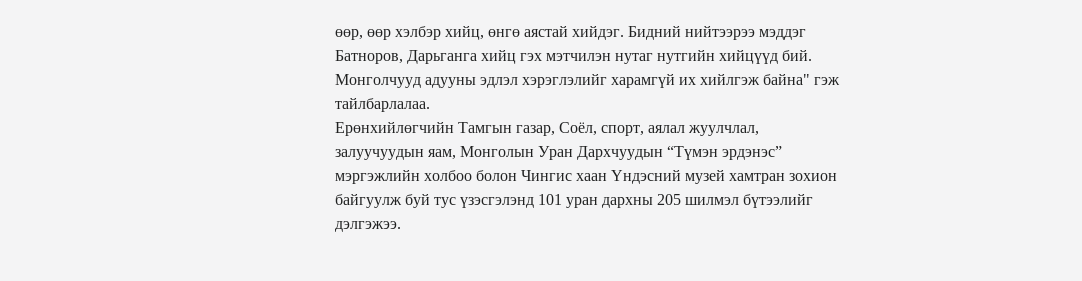өөр, өөр хэлбэр хийц, өнгө аястай хийдэг. Бидний нийтээрээ мэддэг Батноров, Дарьганга хийц гэх мэтчилэн нутаг нутгийн хийцүүд бий. Монголчууд адууны эдлэл хэрэглэлийг харамгүй их хийлгэж байна" гэж тайлбарлалаа.
Ерөнхийлөгчийн Тамгын газар, Соёл, спорт, аялал жуулчлал, залуучуудын яам, Монголын Уран Дархчуудын “Түмэн эрдэнэс” мэргэжлийн холбоо болон Чингис хаан Үндэсний музей хамтран зохион байгуулж буй тус үзэсгэлэнд 101 уран дархны 205 шилмэл бүтээлийг дэлгэжээ.